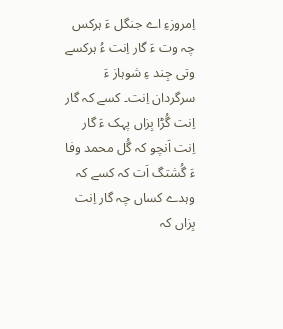اِمروزءِ اے جنگل ءَ ہرکس چہ وت ءَ گار اِنت ءُ ہرکسے وتی جِند ءِ شوہاز ءَ سرگردان اِنت۔ کسے کہ گار اِنت گُڑا بِزاں پہک ءَ گار اِنت اَنچو کہ گُل محمد وفا ءَ گُشتگ اَت کہ کسے کہ وہدے کساں چہ گار اِنت بِزاں کہ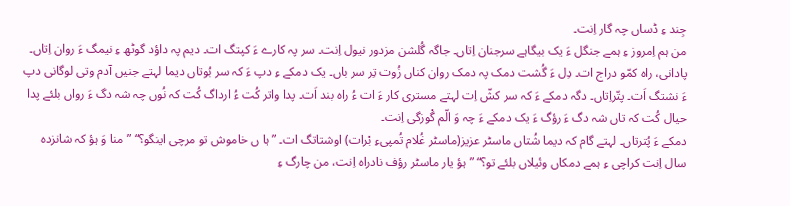جِند ءِ ڈساں چہ گار اِنت۔
من ہم اِمروز ءِ ہمے جنگل ءَ یک بیگاہے سرجنان اِتاں۔ جاگہ گُلشن مزدور نیول اِنت۔ سر پہ کارے ءَ کپتگ ات۔ دیم پہ داؤد گوٹھ ءِ نیمگ ءَ روان اِتاں۔ پادانی، راہ کمّو دراج ات۔ دِل ءَ گُشت دمک پہ دمک روان کناں زُوت تِر سر باں۔ یک دمکے ءِ دپ ءَ کہ سر بُوتاں دیما لہتے جنیں آدم وتی لوگانی دپ ءَ نشتگ اَت۔ پتّراِتاں۔ دگہ دمکے ءَ کہ سر کشّ اِت لہتے مستری کار ءَ ات ءُ راہ بند اَت۔ پدا واتر کُت ءُ ارداگ کُت کہ نُوں چہ شہ دگ ءَ رواں بلئے پدا حیال کُت کہ تاں شہ دگ ءَ رؤگ ءَ یک دمکے ءَ چہ وَ الّم گْوزگی اِنت۔
دمکے ءَ پُترتاں۔ لہتے گام کہ دیما شُتاں ماسٹر عزیز(ماسٹر غُلام تُمپیءِ بْرات) اوشتاتگ ات۔ ”ہا ں خاموش تو مرچی اینگو؟“ ”منا وَ ہؤ کہ شانزدہ سال اِنت کراچی ءِ ہمے دمکاں وئیلاں بلئے تو؟“ ”ہؤ یار ماسٹر رؤف نادراہ اِنت، من چارگ ءِ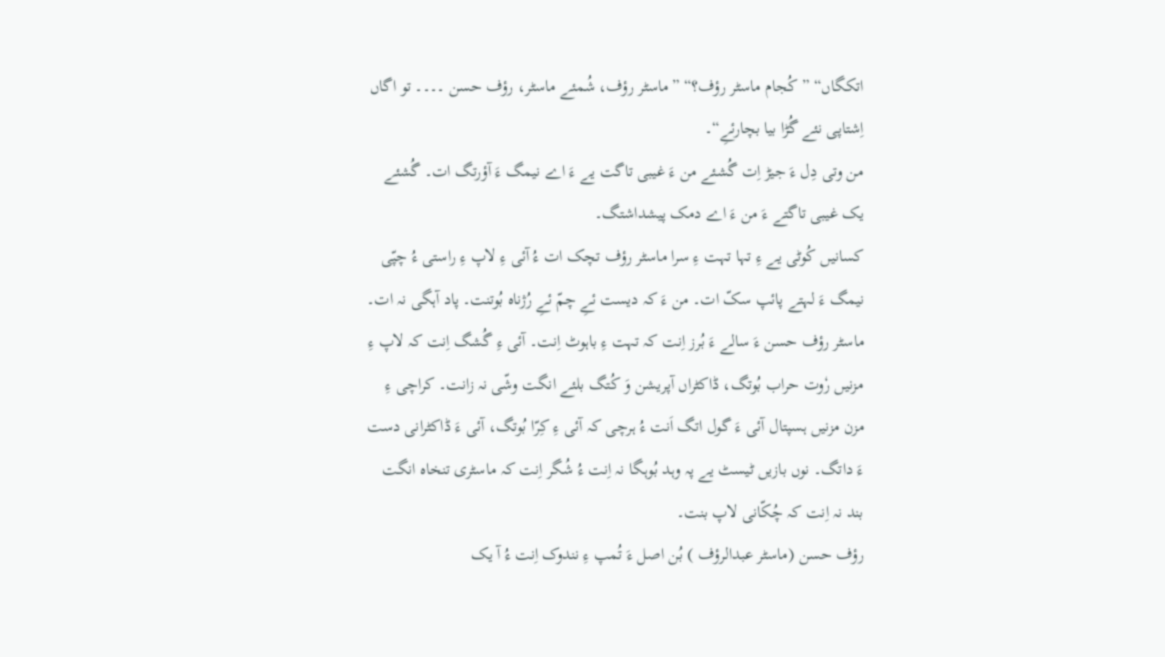اتکگاں“ ”کُجام ماسٹر رؤف؟“ ”ماسٹر رؤف، شُمئے ماسٹر، رؤف حسن ۔۔۔۔ تو اگاں اِشتاپی نئے گُڑا بیا بچارئےِ“۔
من وتی دِل ءَ جیڑ اِت گُشئے من ءَ غیبی تاگت یے ءَ اے نیمگ ءَ آؤرتگ ات۔ گُشئے یک غیبی تاگتے ءَ من ءَ اے دمک پیشداشتگ۔
کسانیں کُوٹی یے ءِ تہا تہت ءِ سرا ماسٹر رؤف تچک ات ءُ آئی ءِ لاپ ءِ راستی ءُ چپّی نیمگ ءَ لہتے پائپ سکّ ات۔ من ءَ کہ دیست ئےِ چمّ ئےِ رُژناہ بُوتنت۔ پاد آہگی نہ ات۔
ماسٹر رؤف حسن ءَ سالے ءَ بُرز اِنت کہ تہت ءِ باہوٹ اِنت۔ آئی ءِ گُشگ اِنت کہ لاپ ءِ مزنیں رٗوت حراب بُوتگ، ڈاکٹراں آپریشن وَ کُتگ بلئے انگت وشّی نہ زانت۔ کراچی ءِ مزن مزنیں ہسپتال آئی ءَ گول اتگ اَنت ءُ ہرچی کہ آئی ءِ کِرّا بُوتگ، آئی ءَ ڈاکٹرانی دست ءَ داتگ۔ نوں بازیں ٹیسٹ یے پہ وہد بُوہگا نہ اِنت ءُ شُگر اِنت کہ ماسٹری تنخاہ انگت بند نہ اِنت کہ چُکّانی لاپ بنت۔
رؤف حسن (ماسٹر عبدالرؤف ) بُن اصل ءَ تُمپ ءِ نندوک اِنت ءُ آ یک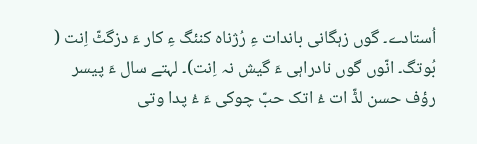اُستادے۔ گوں زہگانی باندات ءِ رُژناہ کنئگ ءِ کار ءَ دزگٹّ اِنت ( بُوتگ۔ انّوں گوں نادراہی ءَ گیش نہ اِنت)۔ لہتے سال ءَ پیسر رؤف حسن لڈّ ات ءُ اتک حبّ چوکی ءَ ءُ پدا وتی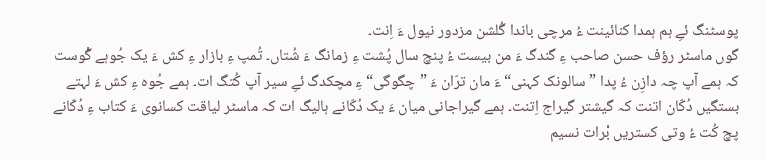پوسٹنگ ئےِ ہم ہمدا کنائینت ءُ مرچی باندا گُلشن مزدور نیول ءَ اِنت۔
گوں ماسٹر رؤف حسن صاحب ءِ گندگ ءَ من بیست ءُ پنچ سال پُشت ءِ زمانگ ءَ شُتاں۔ تُمپ ءِ بازار ءِ کش ءَ یک جُوہے گْوست کہ ہمے آپ چہ دازِن ءُ پدا ”سالونک کہنی“ ءَ مان ترّان ءَ ”چگوگی“ ءِ مچکدگ ئےِ سیر آپ کُتگ ات۔ ہمے جُوہ ءِ کش ءَ لہتے بستگیں دُکّان اتنت کہ گیشتر گیراج اِتنت۔ ہمے گیراجانی میان ءَ یک دُکّانے ہالیگ ات کہ ماسٹر لیاقت کسانوی ءَ کتاب ءِ دُکّانے پچ کُت ءُ وتی کستریں بْرات نسیم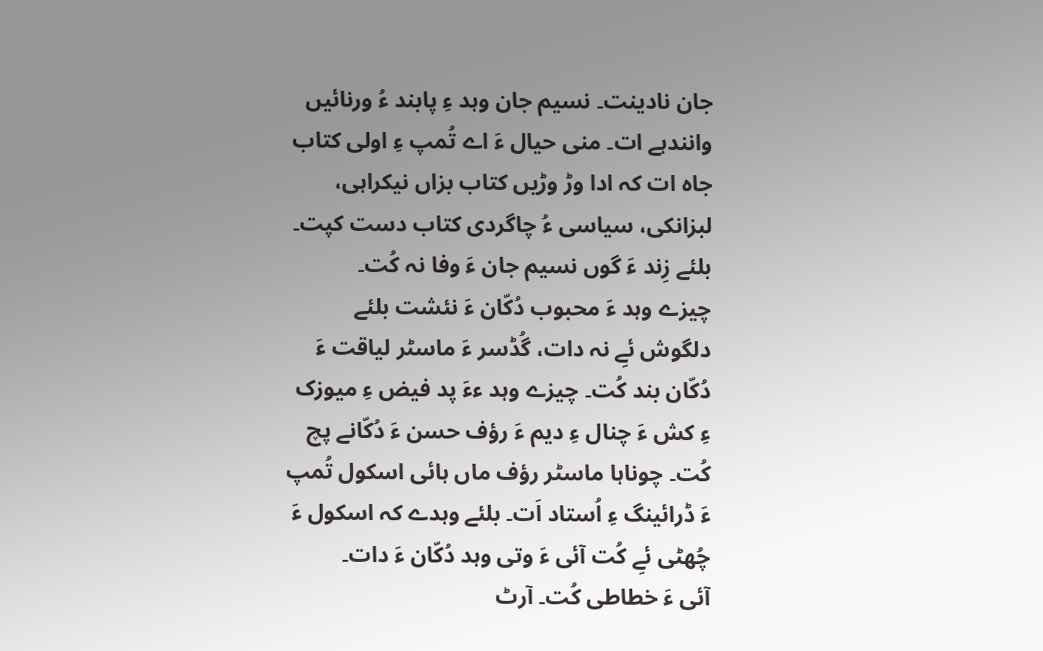جان نادینت۔ نسیم جان وہد ءِ پابند ءُ ورنائیں وانندہے ات۔ منی حیال ءَ اے تُمپ ءِ اولی کتاب جاہ ات کہ ادا وڑ وڑیں کتاب بزاں نیکراہی، لبزانکی، سیاسی ءُ چاگردی کتاب دست کپت۔ بلئے زِند ءَ گوں نسیم جان ءَ وفا نہ کُت۔
چیزے وہد ءَ محبوب دُکّان ءَ نئشت بلئے دلگوش ئےِ نہ دات، گُڈسر ءَ ماسٹر لیاقت ءَ دُکّان بند کُت۔ چیزے وہد ءءَ پد فیض ءِ میوزک ءِ کش ءَ چنال ءِ دیم ءَ رؤف حسن ءَ دُکّانے پچ کُت۔ چوناہا ماسٹر رؤف ماں ہائی اسکول تُمپ ءَ ڈرائینگ ءِ اُستاد اَت۔ بلئے وہدے کہ اسکول ءَ چُھٹی ئےِ کُت آئی ءَ وتی وہد دُکّان ءَ دات۔
آئی ءَ خطاطی کُت۔ آرٹ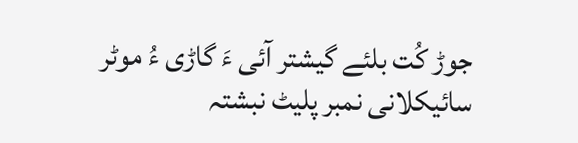جوڑ کُت بلئے گیشتر آئی ءَ گاڑی ءُ موٹر سائیکلانی نمبر پلیٹ نبشتہ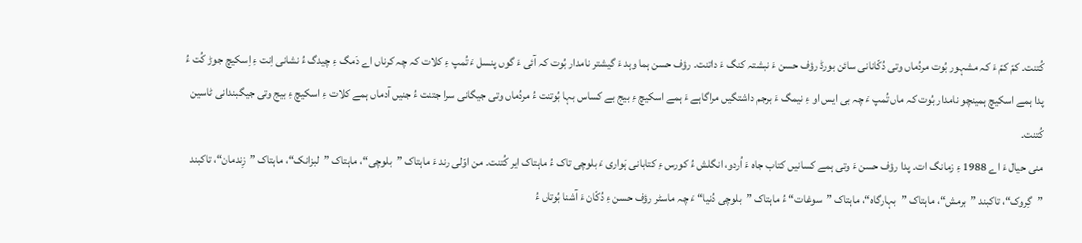کُتنت۔ کمّ کمّ ءَ کہ مشہور بُوت مردُماں وتی دُکّانانی سائن بورڈ رؤف حسن ءَ نبشتہ کنگ ءَ داتنت۔ رؤف حسن ہما وہد ءَ گیشتر نامدار بُوت کہ آئی ءَ گوں پنسل ءَ تُمپ ءِ کلات کہ چہ کرناں اے دَمگ ءِ چیدگ ءُ نشانی اِنت ءِ اِسکیچ جوڑ کُت ءُ پدا ہمے اسکیچ ہمینچو نامدار بُوت کہ ماں تُمپ ءَ چہ بی ایس او ءِ نیمگ ءَ برجم داشتگیں مراگاہے ءَ ہمے اسکیچ ءِ بیج بے کساس بہا بُوتنت ءُ مردُماں وتی جیگانی سرا جتنت ءُ جنیں آدماں ہمے کلات ءِ اسکیچ ءِ بیج وتی جیگبندانی ٹاسین کُتنت۔
منی حیال ءَ اے 1988 ءِ زمانگ ات۔ پدا رؤف حسن ءَ وتی ہمے کسانیں کتاب جاہ ءَ اُردو، انگلش ءُ کورس ءِ کتابانی ہَواری ءَ بلوچی تاک ءُ ماہتاک ایر کُتنت۔ من اوّلی رند ءَ ماہتاک ”بلوچی“، ماہتاک ”لبزانک“، ماہتاک ”زِندمان“، تاکبند ”گِروک“، تاکبند ”برمش“، ماہتاک ”بہارگاہ“، ماہتاک ”سوغات“ ءُ ماہتاک ”بلوچی دُنیا“ ءَ چہ ماسٹر رؤف حسن ءِ دُکّان ءَ آشنا بُوتاں ءُ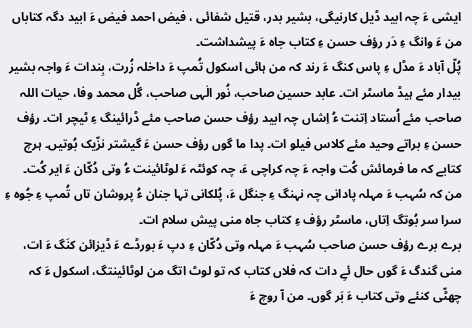ایشی ءَ چہ ابید ڈیل کارنیگی، بشیر بدر، قتیل شفائی ، فیض احمد فیض ءَ ابید دگہ کتاباں من ءَ وانگ ءِ دَر رؤف حسن ءِ کتاب جاہ ءَ پیشداشت۔
پُلّ آباد ءَ مڈل ءِ پاس کنگ ءَ رند کہ من ہائی اسکول تُمپ ءَ داخلہ زُرت، بِندات ءَ واجہ بشیر بیدار مئے ہیڈ ماسٹر ات۔ عابد حسین صاحب، نُور الٰہی صاحب، گُل محمد وفا، حیات اللہ صاحب مئے اُستاد اِتنت ءُ اِشاں چہ ابید رؤف حسن صاحب مئے ڈرائینگ ءِ ٹیچر ات۔ رؤف حسن ءِ براتے وحید مئے کلاس فیلو ات۔ پدا ما گوں رؤف حسن ءَ گیشتر نزّیک بُوتیں۔ ہرچ کتابے کہ ما فرمائش کُت واجہ ءَ چہ کراچی ءَ، چہ کوئٹہ ءَ لوٹائینت ءُ وتی دُکّان ءَ ایر کُت۔ من کہ سُہب ءَ مہلہ پادانی چہ نہنگ ءِ جنگل ءَ، پُلکانی تہا جنان ءُ پروشان تاں تُمپ ءِ جُوہ ءِ سرا سر بُوتگ اِتاں، ماسٹر رؤف ءِ کتاب جاہ منی پیش سلام ات۔
برے برے رؤف حسن صاحب سُہب ءَ مہلہ وتی دُکّان ءِ دپ ءَ بورڈے ءَ ڈیزائن کنَگ ءَ ات، منی گندگ ءَ گوں حال ئےِ دات کہ فلاں کتاب کہ تو لوٹ اتگ من لوٹائینتگ، اسکول ءَ کہ چھٹّی کنئے وتی کتاب ءَ بَر گوں۔ من آ روچ ءَ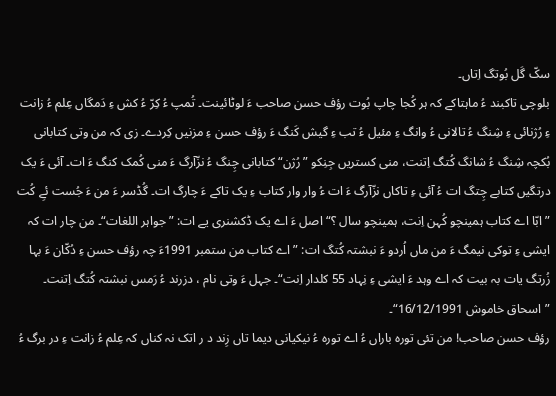سکّ گَل بُوتگ اِتاں۔
بلوچی تاکبند ءُ ماہتاکے کہ ہر کُجا چاپ بُوت رؤف حسن صاحب ءَ لوٹائینت۔ تُمپ ءُ کِرّ ءُ کش ءِ دَمگاں عِلم ءُ زانت ءِ رُژنائی ءِ شِنگ ءُ تالانی ءُ وانگ ءِ مئیل ءُ تب ءِ گیش کَنگ ءَ رؤف حسن ءِ مزنیں کِردے۔ زی کہ من وتی کتابانی بُکچہ شِنگ ءُ شانگ کُتگ اِتنت، منی کستریں جِنِکو ”رُژن“ کتابانی چِنگ ءُ نزّآرگ ءَ منی کُمک کنگ ءَ ات۔ آئی ءَ یک درتگیں کتابے چِتگ ات ءُ آئی ءِ تاکاں نزّآرگ ءَ ات ءُ وار وار کتاب ءِ یک تاکے ءَ چارگ ات۔ گُڈسر ءَ من ءَ جُست ئےِ کُت ” ابّا اے کتاب ہمینچو کُہن اِنت، ہمینچو سال ؟“ اصل ءَ اے یک ڈکشنری یے ات: ”جواہر اللغات“۔ من چار ات کہ ایشی ءِ توکی نیمگ ءَ من ماں اُردو ءَ نبشتہ کُتگ ات: ” اے کتاب من ستمبر 1991ءَ چہ رؤف حسن ءِ دُکّان ءَ بہا زُرتگ یات بہ بیت کہ اے وہد ءَ ایشی ءِ نِہاد 55 کلدار اِنت“۔ جہل ءَ وتی نام ، دزرند ءُ رَمس نبشتہ کُتگ اِتنت۔ ”اسحاق خاموش 16/12/1991“۔
رؤف حسن صاحب! من تئی تورہ باراں ءُ اے تورہ ءُ نیکیانی دیما تاں زِند د ر اتک نہ کناں کہ عِلم ءُ زانت ءِ در برگ ءُ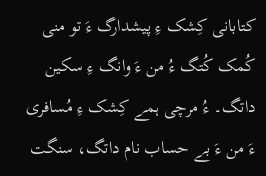کتابانی کِشک ءِ پیشدارگ ءَ تو منی کُمک کُتگ ءُ من ءَ وانگ ءِ سکین داتگ۔ ءُ مرچی ہمے کِشک ءِ مُسافری ءَ من ءَ بے حساب نام داتگ، سنگت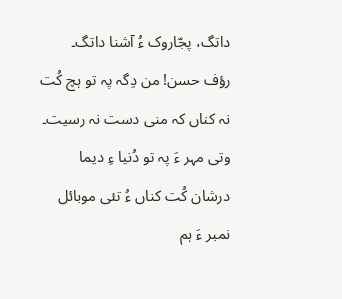داتگ، پجّاروک ءُ آشنا داتگ۔
رؤف حسن! من دِگہ پہ تو ہچ کُت نہ کناں کہ منی دست نہ رسیت۔ وتی مہر ءَ پہ تو دُنیا ءِ دیما درشان کُت کناں ءُ تئی موبائل نمبر ءَ ہم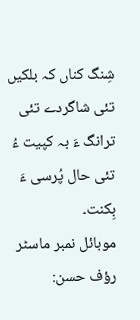شِنگ کناں کہ بلکیں تئی شاگردے تئی ترانگ ءَ بہ کپیت ءُ تئی حال پُرسی ءَ بِکنت۔
موبائل نمبر ماسٹر رؤف حسن: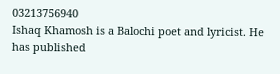03213756940
Ishaq Khamosh is a Balochi poet and lyricist. He has published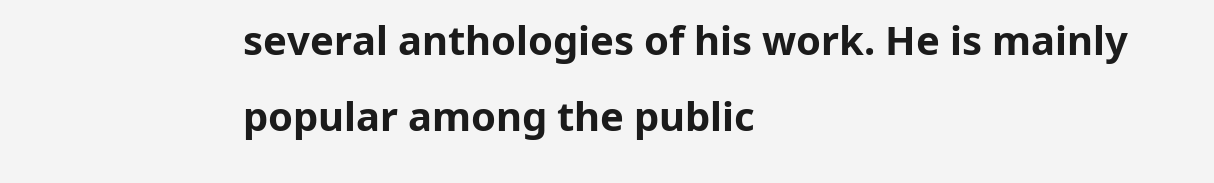several anthologies of his work. He is mainly popular among the public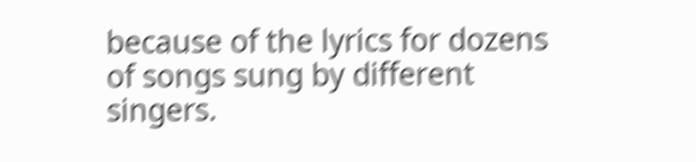because of the lyrics for dozens of songs sung by different singers.